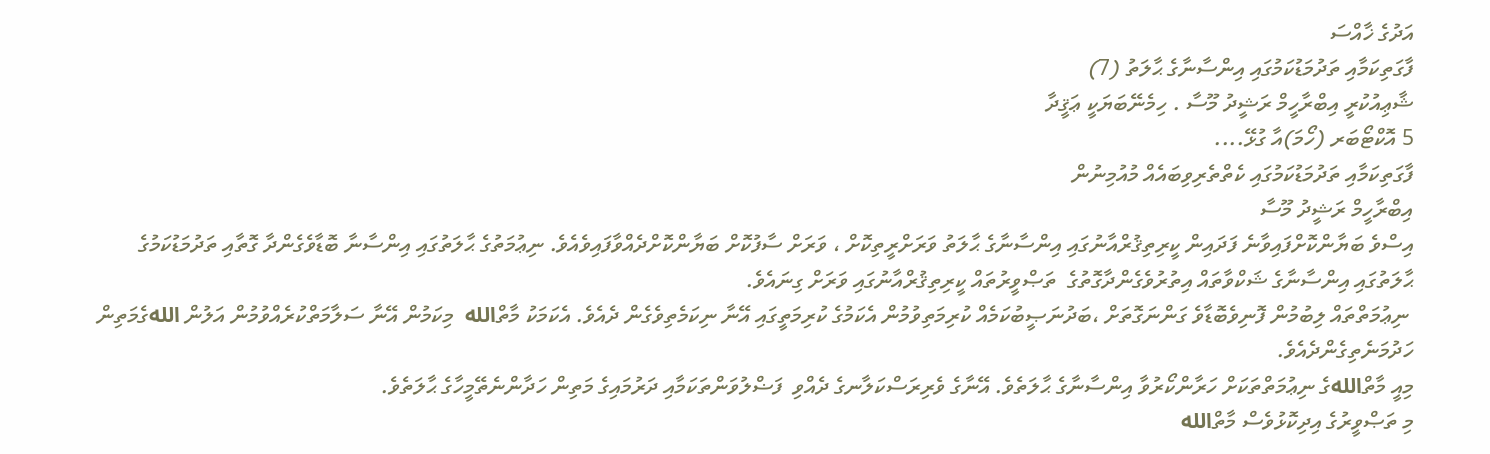އަދުގެ ޚާއްސަ
ފާގަތިކަމާއި ތަދުމަޑުކަމުގައި އިންސާނާގެ ޙާލަތު (7)
ޝާޢިއުކުރީ އިބްރާހީމް ރަޝީދު މޫސާ . ހިމެނޭބަޔަކީ ޢަޤީދާ
5 އޮކްޓޯބަރ (ހޯމަ)އާ ގުޅޭ....
ފާގަތިކަމާއި ތަދުމަޑުކަމުގައި ކެތްތެރިވިބައެއް މުއުމިނުން
އިބްރާހީމް ރަޝީދު މޫސާ
އިސްވެ ބަޔާންކޮށްފައިވާނެ ފަދައިން ކީރިތިޤުރްއާނުގައި އިންސާނާގެ ޙާލަތު ވަރަށްރީތިކޮށް ، ވަރަށް ސާފުކޮށް ބަޔާންކޮށްދެއްވާފައިވެއެވެ. ނިޢުމަތުގެ ޙާލަތުގައި އިންސާނާ ބޮޑާވެގެންދާ ގޮތާއި ތަދުމަޑުކަމުގެ ޙާލަތުގައި އިންސާނާގެ ޝަކްވާތައް އިތުރުވެގެންދާގޮތުގެ  ތަޞްވީރުތައް ކީރިތިޤުރްއާނުގައި ވަރަށް ގިނައެވެ.
 ނިޢުމަތްތައް ލިބުމުން ފޮނިވެބޮޑާވެ ގަންނަގޮތަށް ،ބަދުނަޞީބުކަމެއް ކުރިމަތިވުމުން އެކަމުގެ ކުރިމަތީގައި އޭނާ ނިކަމެތިވެގެން ދެއެވެ. އެކަމަކު މާތްالله  މިކަމުން އޭނާ ސަލާމަތްކުރެއްވުމުން އަލުން اللهގެމަތިން ހަދުމަނެތިގެންދެއެވެ.
މިއީ މާތްاللهގެ ނިޢުމަތްތަކަށް ހަރާންކޯރުވާ އިންސާނާގެ ޙާލަތެވެ. އޭނާގެ ވެރިރަސްކަލާނގެ ދެއްވި  ފަޟްލުވަންތަކަމާއި ދަރުމައިގެ މަތިން ހަދާންނެތޭމީހާގެ ޙާލަތެވެ.
މި ތަޞްވީރުގެ އިދިކޮޅުވެސް މާތްالله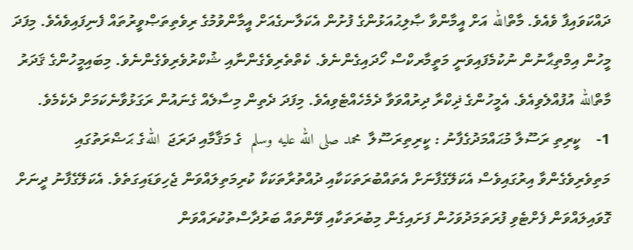ދައްކަވައިފާ ވެއެވެ. މާތްالله އަށް އީމާންވާ ޞާލިޙުއަޅުންގެ ފުށުން އެކަލާނގެއަށް އީމާންވުމުގެ ރިވެތިތަޞްވީރުތައް ފެނިފައިވެއެވެ. މިފަދަ މީހުން އިމްތިޙާނުން ނުކުމެފައިވަނީ މަތީމާރކްސް ހޯދައިގެންނެވެ. ކެތްތެރިވެގެންނާއި ޝުކްރުވެރިވެގެންނެވެ. މިބައިމީހުންގެ ޤަދަރު މާތްالله އުފުއްލެވިއެވެ. އެމީހުންގެ ޛިކްރާ ދިރުއްވަވާ ދެމެހެއްޓެވިއެވެ. މިފަދަ ދެތިން މިސާލެއް ގެނައުން ރަގަޅުވާނެކަމަށް ދެކެމެވެ.
1-    ކީރިތި ރަސޫލާ މުޙައްމަދުގެފާނު : ކީރިތިރަސޫލާ  محمد صلى الله عليه وسلم  ގެ މަޤާމާއި ދަރަޖަ  اللهގެ ޙަޟްރަތުގައި މަތިވެރިވެގެންވާ އިރުގައިވެސް އެކަލޭގެފާނަށް އެތައްބުރަތަކަކާއި ދުއްތުރާތަކަކާ ކުރިމަތިލައްވަން ޖެހިވަޑައިގަތެވެ. އެކަލޭގެފާނު ދީނަށް ގޮވައިލައްވަން ފެށްޓެވި ފުރަތަމަދުވަހުން ފަށައިގެން މިބުރަތަކާއި ވޭންތައް ބަރުދާސްތުކުރައްވަން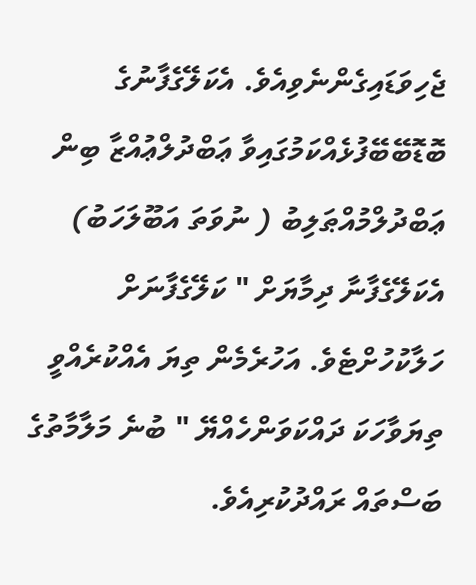ޖެހިވަޑައިގެންނެވިއެވެ. އެކަލޭގެފާނުގެ ބޮޑޮބޭބޭފުޅެއްކަމުގައިވާ ޢަބްދުލްޢުއްޒާ ބިން ޢަބްދުލްމުއްޠަލިބު ( ނުވަތަ އަބޫލަހަބު) އެކަލޭގެފާނާ ދިމާޔަށް " ކަލޭގެފާނަށް  ހަލާކުހުށްޓެވެ. އަހުރެމެން ތިޔަ އެއްކުރެއްވީ ތިޔަވާހަކަ ދައްކަވަންހެއްޔޭ " ބުނެ މަލާމާތުގެ ބަސްތައް ރައްދުކުރިއެވެ.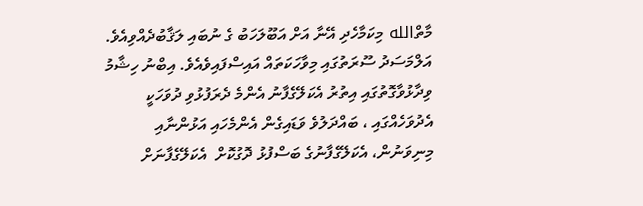މާތްالله މިކަމާހެދި އޭނާ އަށް އަބޫލަހަބު ގެ ނުބައި ލަޤާބުދެއްވިއެވެ. އަލްމަސަދު ސޫރަތުގައި މިވާހަކަތައް އައިސްފައިވެއެވެ. އިބްނު ހިޝާމު ވިދާޅުވާގޮތުގައި އިތުރު އެކަލޭގެފާނު އެންމެ ދެރަފުޅުވި ދުވަހަކީ އެދުވަހެއްގައި ، ބައްދަލުވެ ވަޑައިގެން އެންމެހައި އަޅުންނާއި މިނިވަނުން، އެކަލޭގެފާނުގެ ބަސްފުޅު ދޮގުކޮށް  އެކަލޭގެފާނަށް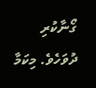ގޯނާކުރި  ދުވަހެވެ. މިކަމާ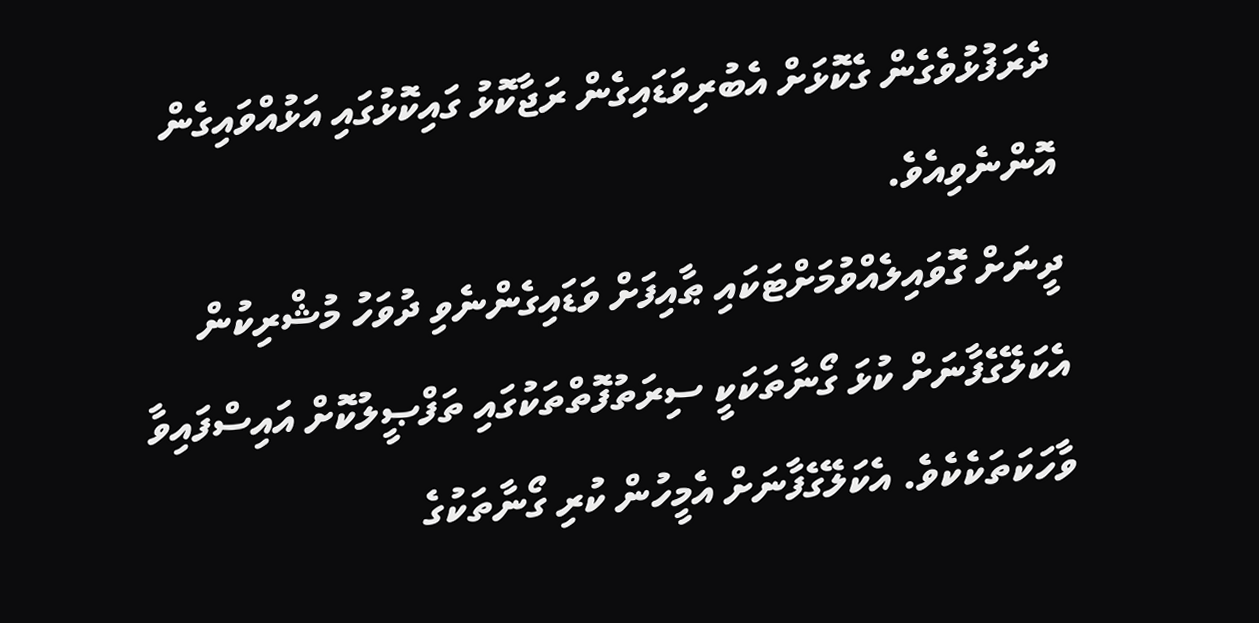ދެރަފުޅުވެގެން ގެކޮޅަށް އެބުރިވަޑައިގެން ރަޖާކޮޅު ގައިކޮޅުގައި އަޅުއްވައިގެން އޮންނެވިއެވެ.
ދީނަށް ގޮވައިލެއްވުމަށްޓަކައި ޠާއިފަށް ވަޑައިގެންނެވި ދުވަހު މުޝްރިކުން އެކަލޭގެފާނަށް ކުޅަ ގޯނާތަކަކީ ސިރަތުފޮތްތަކުގައި ތަފްޞީލުކޮށް އައިސްފައިވާ ވާހަކަތަކެކެވެ. އެކަލޭގެފާނަށް އެމީހުން ކުރި ގޯނާތަކުގެ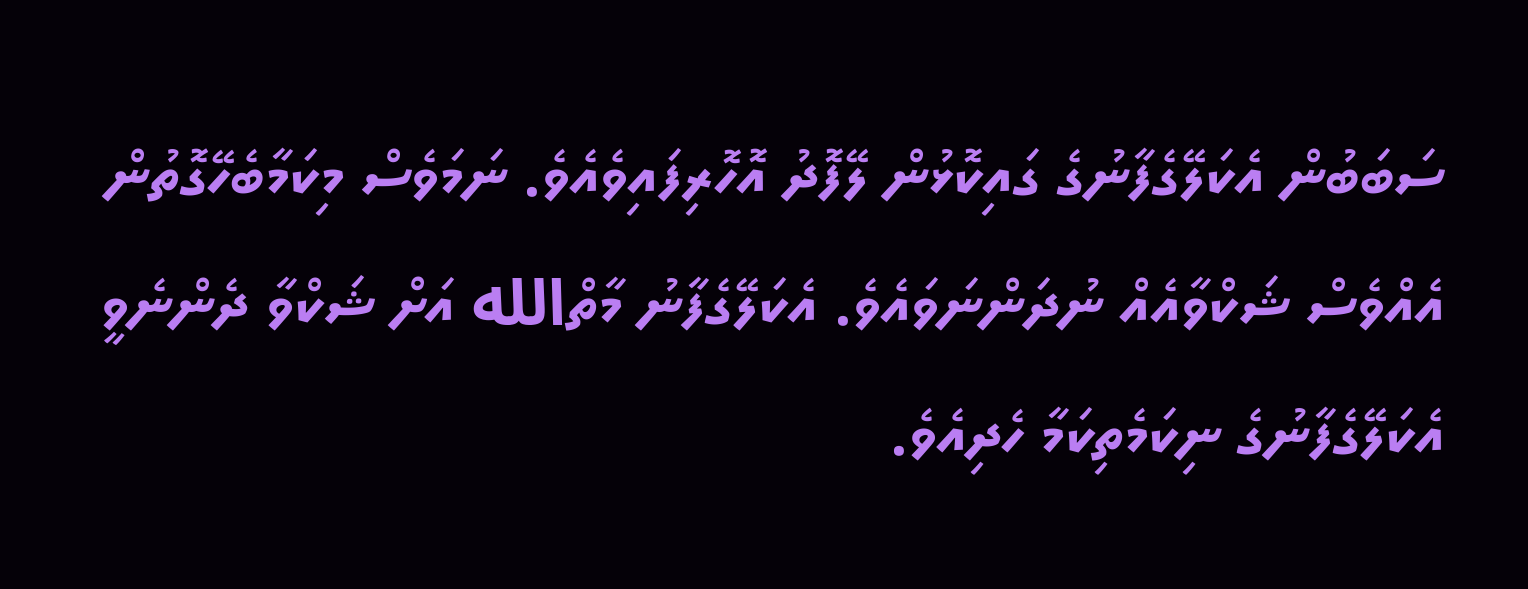ސަބަބުން އެކަލޭގެފާނުގެ ގައިކޮޅުން ލޭފޮދު އޮހޮރިފައިވެއެވެ. ނަމަވެސް މިކަމާބެހޭގޮތުން އެއްވެސް ޝަކްވާއެއް ނުދަންނަވައެވެ. އެކަލޭގެފާނު މާތްالله އަށް ޝަކްވާ ދެންނެވީ އެކަލޭގެފާނުގެ ނިކަމެތިކަމާ ހެދިއެވެ.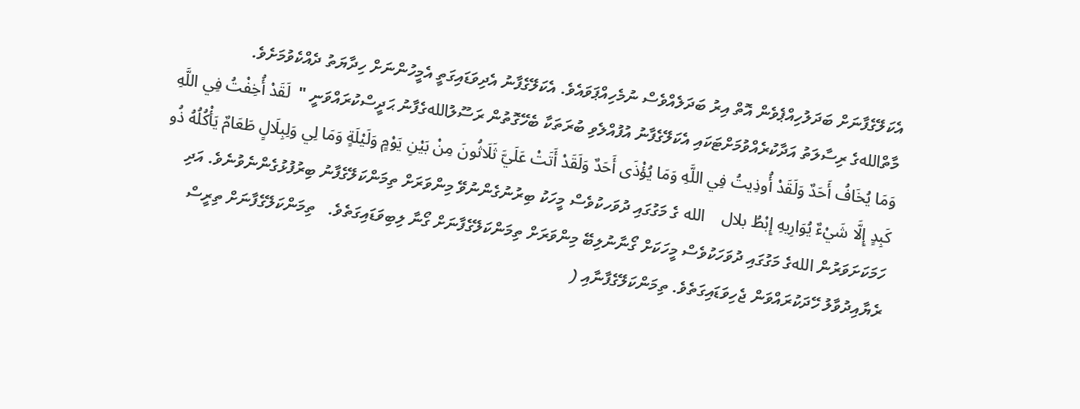އެކަލޭގެފާނަށް ބަދަލުހިއްޕެވެން އޮތް އިރު ބަދަލެއްވެސް ނުމެހިއްޕަވައެވެ. އެކަލޭގެފާނު އެދިވަޑައިގަތީ އެމީހުންނަށް ހިދާޔަތު ދެއްކެވުމަށެވެ.
މާތްاللهގެ ރިސާލަތު އަދާކުރެއްވުމަށްޓަކައި އެކަލޭގެފާނު އުފުއްލެވި ބުރަތަކާ ބެހޭގޮތުން ރަސޫލުاللهގެފާނު ޙަދީސްކުރައްވަނީ "  لَقَدْ أُخِفْتُ فِي اللَّهِ وَمَا يُخَافُ أَحَدٌ وَلَقَدْ أُوذِيتُ فِي اللَّهِ وَمَا يُؤْذَى أَحَدٌ وَلَقَدْ أَتَتْ عَلَيَّ ثَلَاثُونَ مِنْ بَيْنِ يَوْمٍ وَلَيْلَةٍ وَمَا لِي وَلِبِلَالٍ طَعَامٌ يَأْكُلُهُ ذُو كَبِدٍ إِلَّا شَيْءٌ يُوَارِيهِ إِبْطُ بلال    الله ގެ މަގުގައި ދުވަހކުވެސް މީހަކު ބިރުނުގެންނުވޭ މިންވަރަށް ތިމަންކަލޭގެފާނު ބިރުފުޅުގެންނެވުނެވެ. އަދި ހަމަކަށަވަރުން اللهގެ މަގުގައި ދުވަހަކުވެސް މީހަކަށް ގޯނާނުލިބޭ މިންވަރަށް ތިމަންކަލޭގެފާނަށް ގޯނާ ލިބިވަޑައިގަތެވެ.   ތިމަންކަލޭގެފާނަށް ތިރީސް ރެޔާއިދުވާލު ހޭދަކުރައްވަން ޖެހިވަޑައިގަތެވެ. ތިމަންކަލޭގެފާނާއި (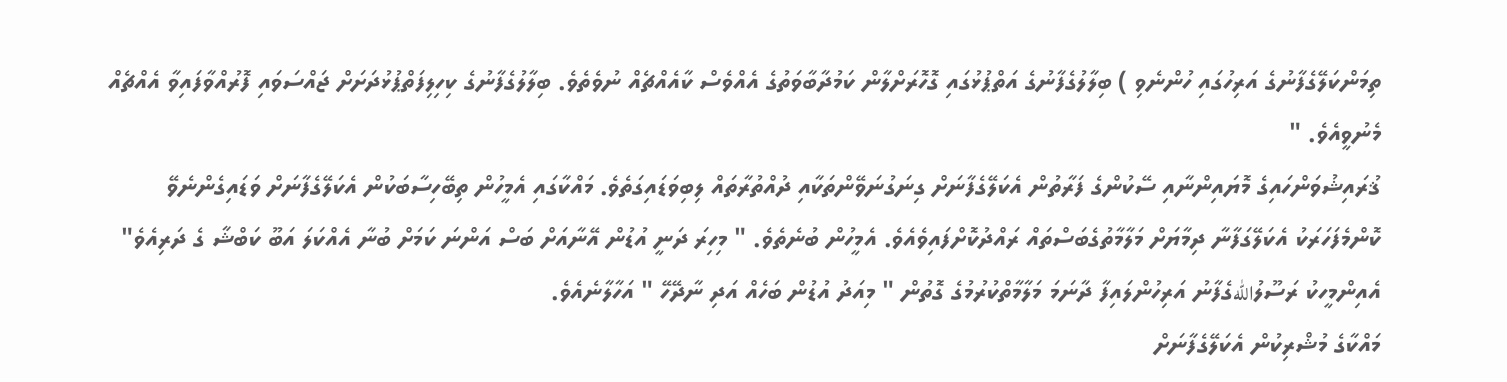ތިމަންކަލޭގެފާނުގެ އަރިހުގައި ހުންނެވި ) ބިލާލުގެފާނުގެ އަތްޕުޅުގައި ގޮހޮރަށްލާން ކަމުދާބާވަތުގެ އެއްވެސް ކާއެއްޗެއް ނުވެތެވެ. ބިލާލުގެފާނުގެ ކިހިލިފަތްޕުޅުދަށަށް ޖައްސަވައި ފޮރުއްވާފައިވާ އެއްޗެއް މެނުވީއެވެ. "
ޤުރައިޝުވަންހައިގެ މޮޔައިންނާއި ސޭކުންގެ ފަރާތުން އެކަލޭގެފާނަށް ގިނަގުނަވޭންތަކާއި ދުއްތުރާތައް ލިބިވަޑައިގަތެވެ. މައްކާގައި އެމީހުން ތިބޭހިސާބަކުން އެކަލޭގެފާނަށް ވަޑައިގެންނެވޭ ކޮންމެފަހަރަކު އެކަލޭގަފާނާ ދިމާޔަށް މަލާމާތުގެބަސްތައް ރައްދުކޮށްފައިވެއެވެ. އެމީހުން ބުނެތެވެ. " މިހިރަ ދަނީ އުޑުން އޭނާއަށް ބަސް އަންނަ ކަމަށް ބުނާ އެއްކަލަ އަބޫ ކަބްޝާ ގެ ދަރިއެވެ"   އެއިންމީހކު ރަސޫލުاللهގެފާނު އަރިހުންލައިފާ ދާނަމަ މަލާމާތްކުރުމުގެ ގޮތުން " މިއަދު އުޑުން ބަހެއް އަދި ނާދޭހޭ " އަހާލާނެއެވެ.
މައްކާގެ މުޝްރިކުން އެކަލޭގެފާނަށް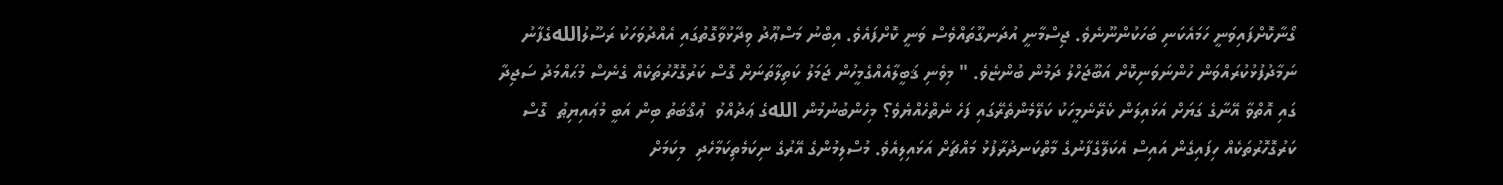ގޯނާކޮށްފައިވަނީ ހަމައެކަނި ބަހަކުންނޫނެވެ. ޖިސްމާނީ އުދަނގޫތައްވެސް ވަނީ ކޮށްފައެވެ. އިބްނު މަސްޢޫދު ވިދާޅުވާގޮތުގައި އެއްދުވަހަކު ރަސޫލުاللهގެފާނު ނަމާދުފުޅުކުރައްވަން ހުންނަވަނިކޮށް އަބޫޖަހްލު ދަމުން ބުންޏެވެ. " މިވެނި ޤަބީލާއެއްގެމީހުން ޖަމަލު ކަތިލާތަނަށް ގޮސް ކަރުގޮހޮރުތަކެއް ގެނެސް މުޙައްމަދު ސަޖިދާ ގައި އޮތްވާ އޭނާގެ ގަޔަށް އަޅައިލަން ކެރޭނެމީހަކު ކަލޭމެންތެރޭގައި ފަހެ ނެތްހެއްޔެވެ؟ މިހެންބުނުމުން اللهގެ ޢަދުއްވު  ޢުޤްބަތު ބިން އަބީ މުޢައިޔިޠު  ގޮސް ކަރުގޮހޮރުތަކެއް ހިފައިގެން އައިސް އެކަލޭގެފާނުގެ މާތްކަނދުރާފުޅު މައްޗަށް އަޅައިލިއެވެ. މުސްލިމުންގެ އޭރުގެ ނިކަމެތިކަމާހެދި  މިކަމަށް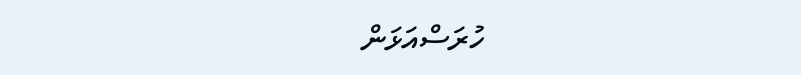ހުރަސްއަޅަން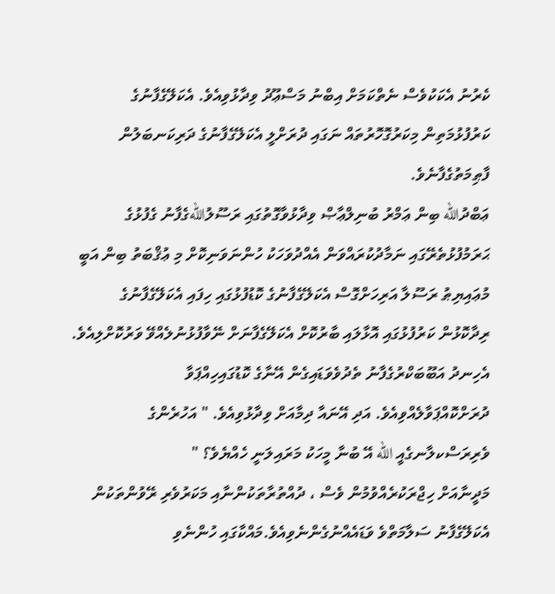ކެރުނު އެކަކުވެސް ނެތްކަމަށް އިބްނު މަސްޢޫދު ވިދާޅުވިއެވެ. އެކަލޭގެފާނުގެ ކަރުފުޅުމަތިން މިކަރުގޮހޮރުތައް ނަގައި ދުރަށްލީ އެކަލޭގެފާނުގެ ދަރިކަނބަލުން ފާޠިމަތުގެފާނެވެ.
ޢަބްދުالله ބިން ޢަމްރު ބުނިލްޢާޞް ވިދާޅުވާގޮތުގައި ރަސޫލުاللهގެފާނު ގެފުޅުގެ ޙަރަމުފުޅުތެރޭގައި ނަމާދުކުރައްވަން އެއްދުވަހަކު ހުންނަވަނިކޮށް މި ޢުޤްބަތު ބިން އަބީ މުޢައިޔިޠު ރަސޫލާ އަރިހަށްގޮސް އެކަލޭގެފާނުގެ ކޮޑުފުޅުގައި ހިފައި އެކަލޭގެފާނުގެ ރިދާކޮޅުން ކަރުފުޅުގައި އޮޅާލައި ބާރުކޮށް އެކަލޭގެފާނަށް ނޭވާފުޅުނުލެއްވޭ ވަރުކޮށްލިއެވެ. އެހިނދު އަބޫބަކްރުގެފާނު ތެދުވެވަޑައިގެން އޭނާގެ ކޮޑުގައިހިއްޕަވާ ދުރަށްކޮއްޕަވާލެއްވިއެވެ. އަދި އޭނައާ ދިމާއަށް ވިދާޅުވިއެވެ. " އަހުރެންގެ ވެރިރަސްކލާނގެއީ الله އޭ ބުނާ މީހަކު މަރައިލަނީ ހެއްޔެވެ؟ "
މަދީނާއަށް ހިޖްރަކުރެއްވުމުން ވެސް ، ދުއްތުރާތަކުންނާއި މަކަރުވެރި ރޭވުންތަކުން އެކަލޭގެފާނު ސަލާމަތްވެ ވަޑައެއްނުގެންނެވިއެވެ.މައްކާގައި ހުންނެވި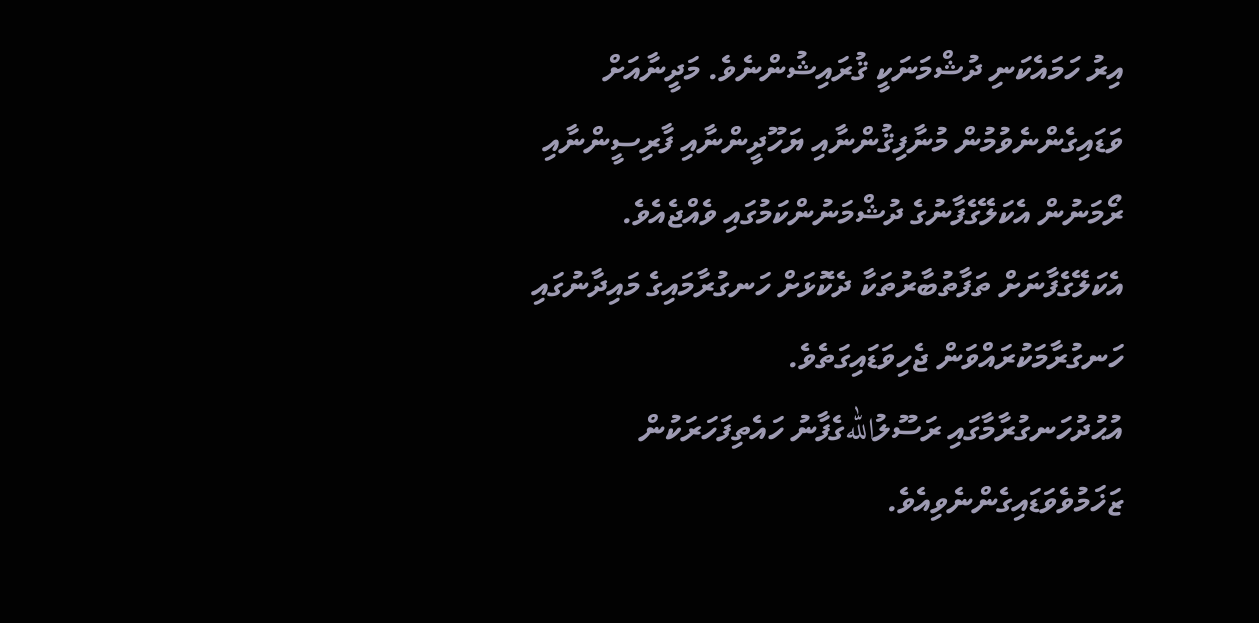އިރު ހަމައެކަނި ދުޝްމަނަކީ ޤުރައިޝުންނެވެ. މަދީނާއަށް ވަޑައިގެންނެވުމުން މުނާފިޤުންނާއި ޔަހޫދީންނާއި ފާރިސީންނާއި ރޯމަނުން އެކަލޭގެފާނުގެ ދުޝްމަނުންކަމުގައި ވެއްޖެއެވެ. އެކަލޭގެފާނަށް ތަފާތުބާރުތަކާ ދެކޮޅަށް ހަނގުރާމައިގެ މައިދާނުގައި ހަނގުރާމަކުރައްވަން ޖެހިވަޑައިގަތެވެ.
އުޙުދުހަނގުރާމާގައި ރަސޫލުاللهގެފާނު ހައެތިފަހަރަކުން ޒަޚަމުވެވަޑައިގެންނެވިއެވެ.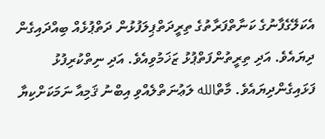އެކަލޭގެފާނުގެ ކަނާތްފަރާތުގެ ތިރީދަތްޕިލަފުޅުން ދަތްޕުޅެއް ބިއްދައިގެން ދިޔައެވެ. އަދި ތިރީތުންފަތްޕުޅު ޒަޚަމުވިއެވެ. އަދި ނިތްކުރިފުޅު ފަޅައިގެންދިޔައެވެ. މާތްالله ލަޢުނަތްލެއްވި އިބްނު ޤަމިއާ ނަމަކަށްކިޔާ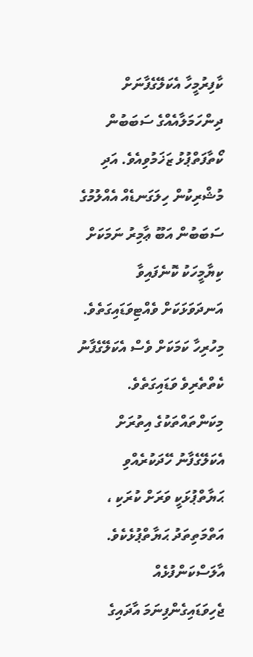ކާފިރުމީހާ އެކަލޭގެފާނަށް ދިންހަމަލާއެއްގެ ސަބަބުން ކޯތާފަތްޕުޅު ޒަޚަމުވިއެވެ. އަދި މުޝްރިކުން ހިލަގަނޑެއް އެއްލުމުގެ ސަބަބުން އަބޫ ޢާމިރު ނަމަކަށް ކިޔާމީހަކު ކޮނެފައިވާ އަނދަވަޅަކަށް ވެއްޓިވަޑައިގަތެވެ. މިހުރިހާ ކަމަކަށް ވެސް އެކަލޭގެފާނު ކެތްތެރިވެ ވަޑައިގަތެވެ.
މިކަންތައްތަކުގެ އިތުރަށް އެކަލޭގެފާނު ހޭދަކުރެއްވި ޙަޔާތްޕުޅަކީ ވަރަށް ކުރަކި ، އަތްމަތިތަދު ޙަޔާތްޕުޅެކެވެ. އާލަސްކަންފުޅެއް ޖެހިވަޑައިގެންފިނަމަ އާދައިގެ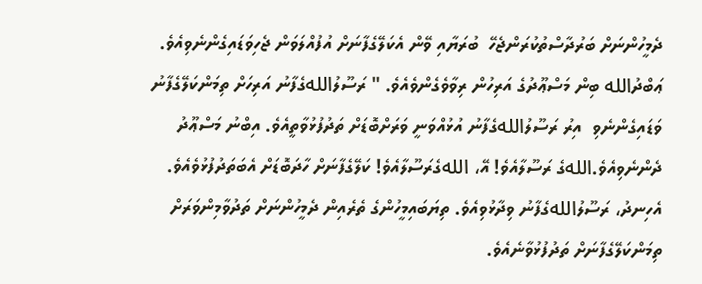ދެމީހުންނަށް ބަރުދާސްތުކުރަންޖެހޭ  ބުރަޔާއި ވޭން އެކަލޭގެފާނަށް އުފުއްލަވަން ޖެހިވަޑައިގެންނެވިއެވެ. ޢަބްދުالله ބިން މަސްޢޫދުގެ އަރިހުން ރިވާވެގެންވެއެވެ. " ރަސޫލުاللهގެފާނު އަރިހަށް ތިމަންކަލޭގެފާނު ވަޑައިގެންނެވި  އިރު ރަސޫލުاللهގެފާނު އުޅުއްވަނީ ވަރަށްބޮޑަށް ތަދުފުޅުވާތީއެވެ. އިބްނު މަސްޢޫދު ދެންނެވިއެވެ.اللهގެ ރަސޫލާއެވެ! އޭ، اللهގެރަސޫލާއެވެ! ކަލޭގެފާނަށް ހާދަބޮޑަށް އެބަތަދުފުޅުވެއެވެ. އެހިނދު، ރަސޫލުاللهގެފާނު ވިދާޅުވިއެވެ. ތިޔަބައިމީހުންގެ ތެރެއިން ދެމީހުންނަށް ތަދުވާމިންވަރަށް ތިމަންކަލޭގެފާނަށް ތަދުފުޅުވާނެއެވެ.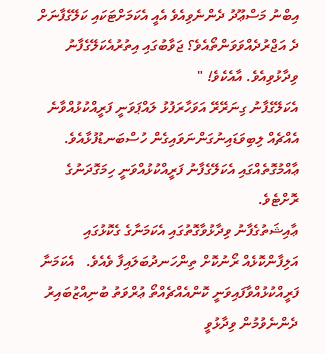އިބްނު މަސްޢޫދު ދެންނެވިއެވެ އެއީ އެކަމަށްޓަކައި ކަލޭގެފާނަށް ދެ އަޖްރުދެއްވަވަންތޯއެވެ؟ ޖަވާބުގައި އިތުރުއެކަލޭގެފާނު ވިދާޅުވިއެވެ. އާއެކެވެ! "
އެކަލޭގެފާނު ގިނަރޭރޭ އަވަހާރަފުޅު ލައްޕަވަނީ ފަރީއްކުޅުއްވާނެ އެއްޗެއް ލިބިވަޑައިނުގަންނަވައިގެން ހުސްބަނޑުފުޅާއެވެ. ޢާއްމުގޮތެއްގައި އެކަލޭގެފާނު ފަރީއްކުޅުއްވަނީ ހިމަގޮދަނުގެ ރޮށްޓެވެ.
ޢާއިޝަތުގެފާނު ވިދާޅުވާގޮތުގައި އެކަމަނާގެ ގެކޮޅުގައި  އަލިފާންކޮޅެއް ރޯނުކޮށް ތިންހަނދުބަލައިފާ ވެއެވެ.   އެކަމަނާ ފަރީއްކުޅުއްވާފައިވަނީ ކޮންއެއްޗެއްތޯ ޢުރްވަތު ބުނިއްޒުބައިރު ދެންނެވުމުން ވިދާޅުވީ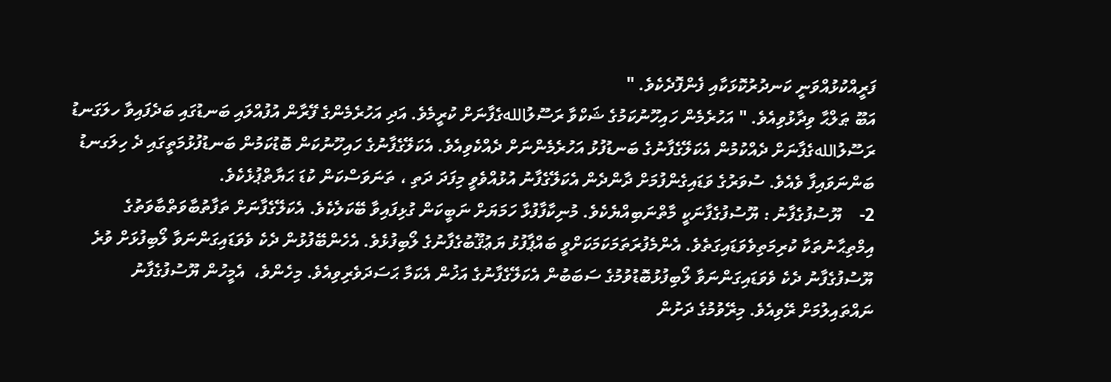ފަރީއްކުޅުއްވަނީ ކަނދުރުކޮޅަކާއި ފެންފޮދެކެވެ. "
އަބޫ ޠަލްޙާ ވިދާޅުވިއެވެ. " އަހުރެމެން ހައިހޫނުކަމުގެ ޝަކްވާ ރަސޫލުاللهގެފާނަށް ކުރީމެވެ. އަދި އަހުރެމެންގެ ފޭރާން އުފުއްލައި ބަނޑުގައި ބަދެފައިވާ ހލަގަނޑު ރަސޫލުاللهގެފާނަށް ދެއްކުމުން އެކަލޭގެފާނުގެ ބަނޑުފުޅު އަހުރެމެންނަށް ދެއްކެވިއެވެ. އެކަލޭގެފާނުގެ ހައިހޫނުކަން ބޮޑުކަމުން ބަނޑުފުޅުމަތީގައި ދެ ހިލަގނޑު ބަންނަވައިފާ ވެއެވެ. ސުވަރުގެ ވަޑައިގެންފުމަށް ދާންދެން އެކަލޭގެފާނު އުޅުއްވެވީ މިފަދަ ދަތި ، ތަނަވަސްކަން ކުޑަ ޙަޔާތްޕުޅެކެވެ.
2-    ޔޫސުފުގެފާނު : ޔޫސުފުގެފާނަކީ މާތްނަބިއްޔެކެވެ. މުނިކާފާފުޅާ ހަމަޔަށް ނަބީކަން ގުޅިފައިވާ ބޭކަލެކެވެ. އެކަލޭގެފާނަށް ތަފާތުބާވަތްބާވަތުގެ އިމްތިޙާނުތަކާ ކުރިމަތިވެވަޑައިގަތެވެ. އެންމެފުރަތަމަކަމަކަށްވީ ބައްޕާފުޅު ޔަޢުޤޫބުގެފާނުގެ ލޯބިފުޅެވެ. އެހެންބޭފުޅުން ދެކެ ވެވަޑައިގަންނަވާ ލޯބިފުޅަށް ވުރެ ޔޫސުފުގެފާނު ދެކެ ވެވަޑައިގަންނަވާ ލޯބިފުޅުބޮޑުވުމުގެ ސަބަބުން އެކަލޭގެފާނުގެ އަޚުން އެކަމާ ޙަސަދަވެރިވިއެވެ. މިހެންވެ،  އެމީހުން ޔޫސުފުގެފާނު ނައްތައިލުމަށް ރޭވިއެވެ. މިރޭވުމުގެ ދަށުން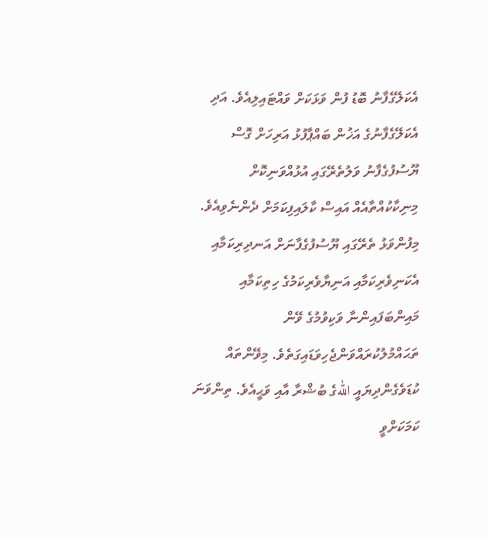އެކަލޭގެފާނު ބޮޑު ފުން ވަޅަކަށް ވައްޓައިލިއެވެ. އަދި އެކަލޭގެފާނުގެ އަޚުން ބައްޕާފުޅު އަރިހަށް ގޮސް  ޔޫސުފުގެފާނު ވަލުތެރޭގައި އުޅުއްވަނިކޮށް މިނިކާކުއްތާއެއް އައިސް ކާލައިފިކަމަށް ދެންނެވިއެވެ. މިފުންވަޅު ތެރޭގައި ޔޫސުފުގެފާނަށް އަނދިރިކަމާއި އެކަނިވެރިކަމާއި އަނިޔާވެރިކަމުގެ ހިތިކަމާއި މައިންބަފައިންނާ ވަކިވުމުގެ ވޭން ތަޙައްމުލުކުރައްވަންޖެހިވަޑައިގަތެވެ. މިވޭންތައް ކުޑަވެގެންދިޔައީ اللهގެ ބުޝްރާ އާއި ވަޙީއެވެ. ތިންވަނަ ކަމަކަށްވީ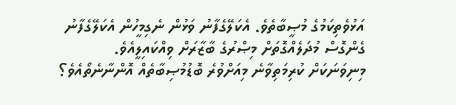އަޅުވެތިކަމުގެ މުޞީބާތެވެ. އެކަލޭގެފާނު ވަޅުން ނެގިމީހުން އެކަލޭގެފާނު ގެންގޮސް މުދަލެއްގޮތަށް މިޞްރުގެ ބާޒާރަށް ވިއްކައިލީއެވެ. މިނިވަނަކަށް ކުރިމަތިވާނެ މިއަށްވުރެ ބޮޑުމުޞިބާތެއް އޮންނާނެތޯއެވެ؟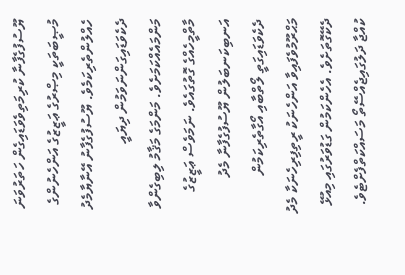ޔޫސުފުގެފާނާ ކުރިމަތިވެވަޑައިގެން ހަތަރުވަނަ މުޞީބަތަކީ މިޞްރުގެ ޢަޒީޒުގެ އަންހެނުންގެ ހެއްލުންތެރިކަމެވެ. ޔޫސުފުގެފާނު އޭނާޔާމެދު ދެކެވަޑައިގަންނަވަމުން ދިޔައީ މަންމައެއްކަމަށެވެ. މަންމަގެ މަޤާމު ލިބިގެންވާ މާތްމީހެއްގެ ގޮތުގައެވެ. ނަމަވެސް ޢަޒީޒުގެ އަނބިކަނބަލުން ޔޫސުފުގެފާނާ މެދު ދެކެވަޑައިގަތީ ލޯތްބާއި އޯގާތެރިކަމުން މަޙްރޫމުވެފައިވާ އަންހެނަކު ރީތިފިރިހެނަކާ މެދު ދެކޭގޮތަށެވެ. އެހެންކަމުން ގަޑުވަރުގައި މިއުޅޭ ކުއްޖާ ދަލުގައިޖެއްސޭތޯ މަސައްކަތްފެށްޓެވެ.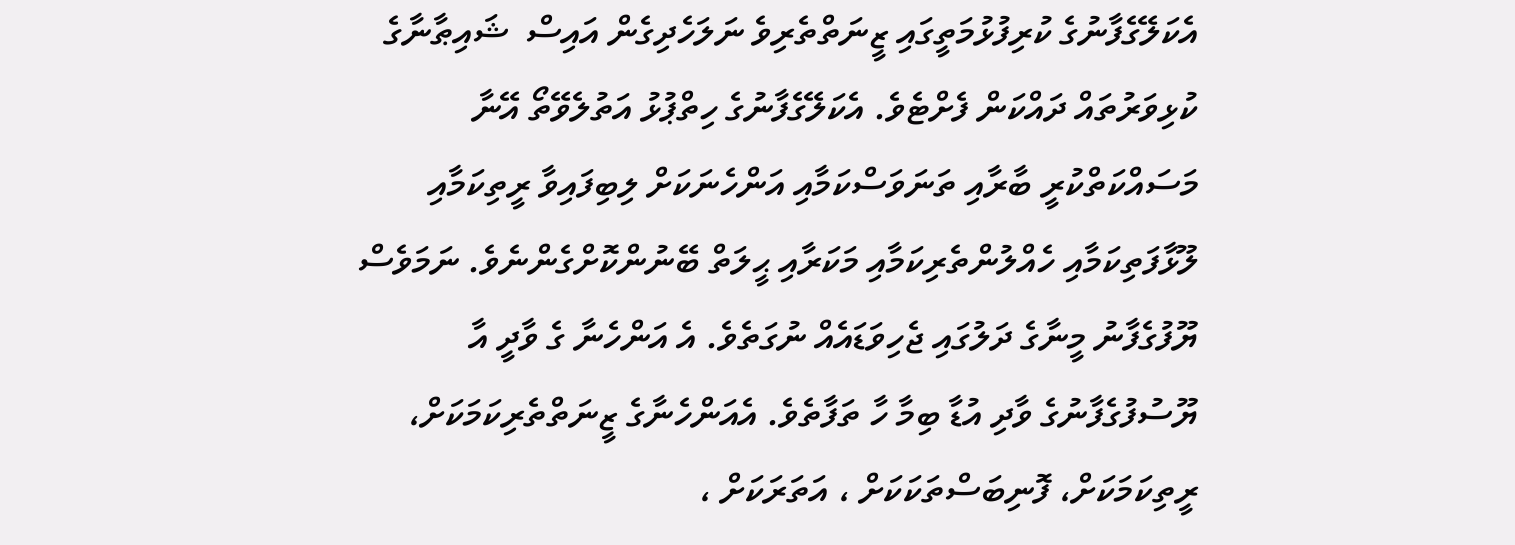އެކަލޭގެފާނުގެ ކުރިފުޅުމަތީގައި ޒީނަތްތެރިވެ ނަލަހެދިގެން އައިސް  ޝައިޠާނާގެ ކުޅިވަރުތައް ދައްކަން ފެށްޓެވެ. އެކަލޭގެފާނުގެ ހިތްޕުޅު އަތުލެވޭތޯ އޭނާ މަސައްކަތްކުރީ ބާރާއި ތަނަވަސްކަމާއި އަންހެނަކަށް ލިބިފައިވާ ރީތިކަމާއި ލޫޅާފަތިކަމާއި ހެއްލުންތެރިކަމާއި މަކަރާއި ޙީލަތް ބޭނުންކޮށްގެންނެވެ. ނަމަވެސް ޔޫފުގެފާނު މީނާގެ ދަލުގައި ޖެހިވަޑައެއް ނުގަތެވެ. އެ އަންހެނާ ގެ ވާދީ އާ ޔޫސުފުގެފާނުގެ ވާދި އުޑާ ބިމާ ހާ ތަފާތެވެ. އެއަންހެނާގެ ޒީނަތްތެރިކަމަކަށް، ރީތިކަމަކަށް، ފޮނިބަސްތަކަކަށް ، އަތަރަކަށް ،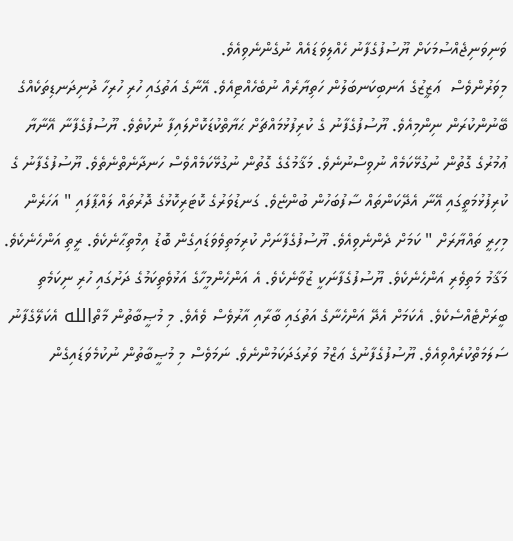ވަނިވަނިޖެއްސުމަކަށް ޔޫސުފުގެފާނު ހެއްލިވަޑައެއް ނުގެންނެވިއެވެ.
މިވަރުންވެސް  ޢަޒީޒުގެ އަނބިކަނބަލުން ހަތިޔާރެއް ނުބެހެއްޓިއެވެ. އޭނާގެ އަތުގައި ހުރި ހުރިހާ ދުނިދަނޑިތަކެއްގެ ބޭނުންކުރަން ނިންމިއެވެ. ޔޫސުފުގެފާނު ގެ ކުރިފުޅުމައްޗަށް ޙަޔާތްކުޑަކޮށްލައިފާ ނުކުތެވެ. ޔޫސުފުގެފާނާ އޭނާޔާ ޢުމުރުގެ ގޮތުން ނުގުޅޭކަމެއް ނުވިސްނުނެވެ. މަޤާމުގެގެ ގޮތުން ނުގުޅޭކަމެއްވެސް ހަނދާނެތްނެތެވެ. ޔޫސުފުގެފާނު ގެ ކުރިފުޅުމަތީގައި އޭނާ އެދޭކަންތައް ސާފުބަހުން ބުންޏެވެ. ގަނޑުވަރުގެ ކޮޓަރިކޮޅުގެ ދޮރުތައް ލައްޕާފައި " އަހަރެން މިހިރީ ތައްޔާރަށް " ކަމަށް ދެންނެވިއެވެ. ޔޫސުފުގެފާނަށް ކުރިމަތިވެވަޑައިގެން ބޮޑު އިމްތިޙާނެކެވެ. ރީތި އަންހެނެކެވެ. މަޤާމު މަތިވެރި އަންހެނެކެވެ. ޔޫސުފުގެފާނަކީ ޒުވާނެކެވެ. އެ އަންހެންމީހާގެ އަޅުވެތިކަމުގެ ދަށުގައި ހުރި ނިކަމެތި ބީރަށްޓެއްސެކެވެ. އެކަމަށް އެދޭ އަންހެނާގެ އަތުގައި ބާރާއި އާރުވެސް ވެއެވެ. މި މުޞީބާތުން މާތްالله އެކަލޭގެފާނު ސަލަމަތްކުރެއްވިއެވެ. ޔޫސުފުގެފާނުގެ ޢަޒްމު ވަރުގަދަކަމުންނެވެ. ނަމަވެސް މި މުޞީބާތުން ނުކުމެވަޑައިގެން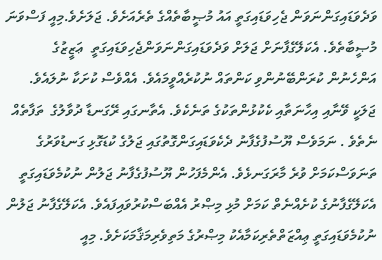ވަދެވަޑައިގަންނަވަން ޖެހިވަޑައިގަތީ އައު މުޞީބާތެއްގެ ތެރެއަށެވެ. ޖަލަށެވެ.މިއީ ފަސްވަނަ މުޞީބާތެވެ. އެކަލޭގެފާނަށް ޖަލަށް ވަދެވަޑައިގަންނަވަންޖެހިވަޑައިގަތީ  ޢަޒީޒުގެ އަންހެނުން ކުރަންބޭނުންވި ކަންތައް ނުކުރެއްވީމައެވެ. އެއްވެސް ކުށަކާ ނުލައެވެ. ޖަލަކީ ވޭނާއި އިހާނަތާއި ކެކުޅުންތަކުގެ ތަނެކެވެ. އެތާނގައި ރޭގަނޑާ ދުވާލުގެ  ތަފާތެއް ނެތެވެ . ނަމަވެސް ޔޫސުފުގެފާނު ދެކެވަޑައިގަންގޮތުގައި ޖަލުގެ ކުޑަގޮޅި ގަނޑުވަރުގެ ތަނަވަސްކަމަށް ވުރެ މާރަގަނޅެވެ. އެންމެފަހުން ޔޫސުފުގެފާނު ޖަލުން ނުކުމެވަޑައިގަތީ އެކަލޭގެފާނުގެ ކުށެއްނެތް ކަމަށް މުޅި މިޞްރު އެއްބަސްކުރުވައިފައެވެ. އެކަލޭގެފާނު ޖަލުން ނުކުމެވަޑައިގަތީ ޢިއްޒަތްތެރިކަމާއެކު މިޞްރުގެ މަތިވެރިމަޤާމަކަށެވެ. މިއީ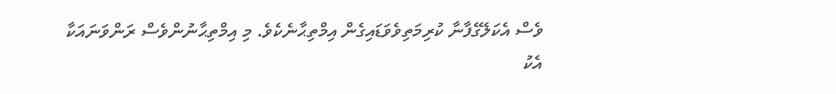ވެސް އެކަލޭގެފާނާ ކުރިމަތިވެވަޑައިގެން އިމްތިޙާނެކެވެ. މި އިމްތިޙާނުންވެސް ރަންވަނައަކާ އެކު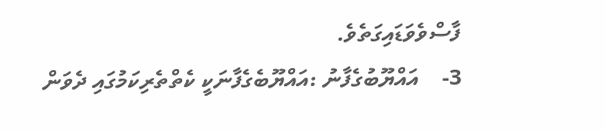ފާސްވެވަޑައިގަތެވެ.
3-    އައްޔޫބުގެފާނު :އައްޔޫބެގެފާނަކީ ކެތްތެރިކަމުގައި ދެވަން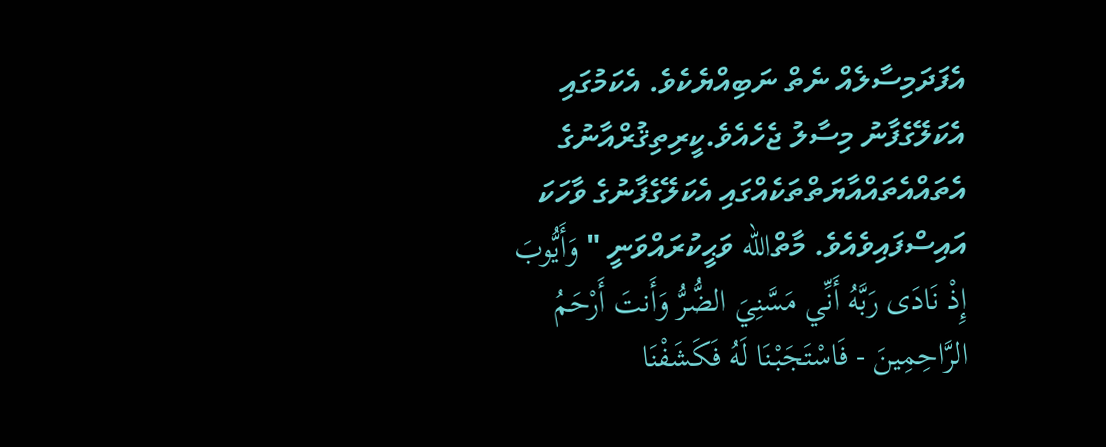އެފަދަމިސާލެއް ނެތް ނަބިއްޔެކެވެ. އެކަމުގައި އެކަލޭގެފާނު މިސާލު ޖެހެއެވެ.ކީރިތިޤުރްއާނުގެ އެތައްއެތައްއާޔަތްތަކެއްގައި އެކަލޭގެފާނުގެ ވާހަކަ އައިސްފައިވެއެވެ. މާތްالله ވަޙީކުރައްވަނީ " وَأَيُّوبَ إِذْ نَادَى رَبَّهُ أَنِّي مَسَّنِيَ الضُّرُّ وَأَنتَ أَرْحَمُ الرَّاحِمِينَ - فَاسْتَجَبْنَا لَهُ فَكَشَفْنَا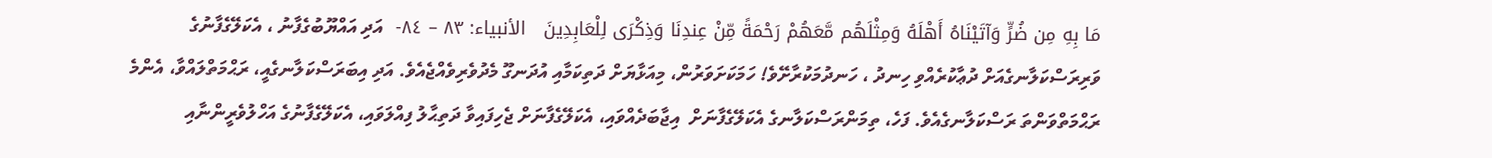مَا بِهِ مِن ضُرٍّ وَآتَيْنَاهُ أَهْلَهُ وَمِثْلَهُم مَّعَهُمْ رَحْمَةً مِّنْ عِندِنَا وَذِكْرَى لِلْعَابِدِينَ   الأنبياء: ٨٣ – ٨٤-  އަދި އައްޔޫބުގެފާނު ، އެކަލޭގެފާނުގެ ވަރިރަސްކަލާނގެއަށް ދުޢާކުރެއްވި ހިނދު ، ހަނދުމަކުރާށޭވެ! ހަމަކަށަވަރުން، މިއަޅާޔަށް ދަތިކަމާއި އުދަނގޫ މެދުވެރިވެއްޖެއެވެ. އަދި އިބަރަސްކަލާނގެއީ، ރަޙްމަތްލައްވާ، އެންމެ ރަޙްމަތްވަންތަ ރަސްކަލާނގެއެވެ. ފަހެ، ތިމަންރަސްކަލާނގެ އެކަލޭގެފާނަށް  އިޖާބަދެއްވައި، އެކަލޭގެފާނަށް ޖެހިފައިވާ ދަތިޙާލު ފިއްލަވައި، އެކަލޭގެފާނުގެ އަހްލުވެރީންނާއި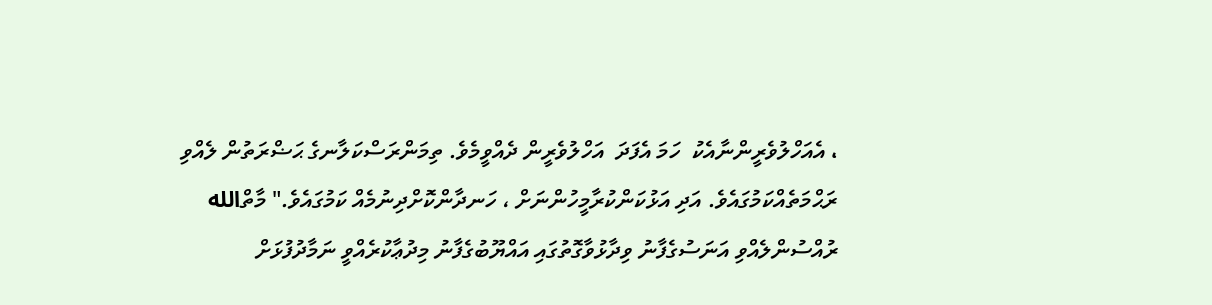، އެއަހްލުވެރީންނާއެކު  ހަމަ އެފަދަ  އަހްލުވެރީން ދެއްވީމެވެ. ތިމަންރަސްކަލާނގެ ޙަޟްރަތުން ލެއްވި ރަޙްމަތެއްކަމުގައެވެ. އަދި އަޅުކަންކުރާމީހުންނަށް ، ހަނދާންކޮށްދިނުމެއް ކަމުގައެވެ." މާތްالله ރުއްސުންލެއްވި އަނަސުގެފާނު ވިދާޅުވާގޮތުގައި އައްޔޫބުގެފާނު މިދުޢާކުރެއްވީ ނަމާދުފުޅަށް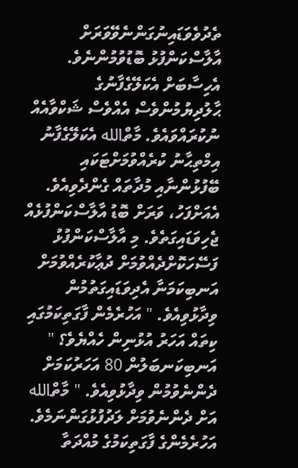ތެދުވެވަޑައިނުގަންނެވޭވަރަށް އާލާސްކަންފުޅު ބޮޑުވުމުންނެވެ.  އެހިސާބަށް އެކަލޭގެފާނުގެ ޙާލުދިޔުމުންވެސް އެއްވެސް ޝަކްވާއެއް     ނުކުރައްވައެވެ. މާތްالله އެކަލޭގެފާނު އިމްތިޙާނު ކުރެއްވުމަށްޓަކައި ބޭފުޅުންނާއި މުދާތައް ގެންދެވިއެވެ. އެއަށްފަހު، ވަރަށް ބޮޑު އާލާސްކަންފުޅެއް ޖެހިވަޑައިގަތެވެ. މި އާލާސްކަންފުޅު ފަސޭހަކޮށްދެއްވުމަށް ދުޢާކުރެއްވުމަށް އަނބިކަމަނާ އެދިވަޑައިގަތުމުން  ވިދާޅުވިއެވެ. " އަހުރެމެން ފާގަތިކަމުގައި ކިތައް އަހަރު އުޅުނިން ހެއްޔެވެ؟ " އަނބިކަނބަލުން 80 އަހަރުކަމަށް ދެންނެވުމުން ވިދާޅުވިއެވެ. " މާތްالله އަށް ދެންނެވުމަށް ލަދުފުޅުގަންނަމެވެ. އަހުރެމެންގެ ފާގަތިކަމުގެ މުއްދަތާ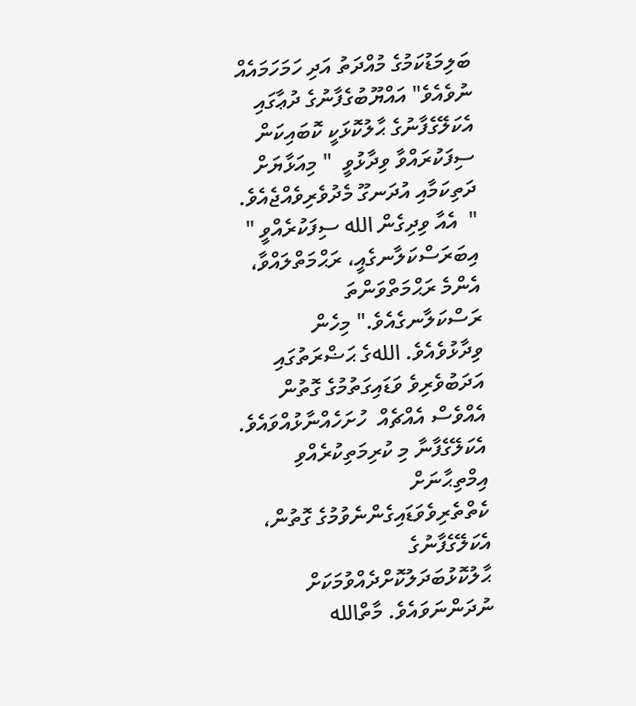ބަލިމަޑުކަމުގެ މުއްދަތު އަދި ހަމަހަމައެއް ނުވެއެވެ" އައްޔޫބުގެފާނުގެ ދުޢާގައި އެކަލޭގެފާނުގެ ޙާލުކޮޅަކީ ކޮބައިކަން ސިފަކުރައްވާ ވިދާޅުވީ  " މިއަޅާޔަށް ދަތިކަމާއި އުދަނގޫ މެދުވެރިވެއްޖެއެވެ. "  އެއާ ވިދިގެން الله ސިފަކުރެއްވީ "   އިބަރަސްކަލާނގެއީ، ރަޙްމަތްލައްވާ، އެންމެ ރަޙްމަތްވަންތަ ރަސްކަލާނގެއެވެ." މިހެން ވިދާޅުވެއެވެ. اللهގެ ޙަޟްރަތުގައި އަދަބުވެރިވެ ވަޑައިގަތުމުގެ ގޮތުން އެއްވެސް އެއްޗެއް  ހުށަހެއްނާޅުއްވައެވެ. އެކަލޭގެފާނާ މި ކުރިމަތިކުރެއްވި އިމްތިޙާނަށް ކެތްތެރިވެވަޑައިގެންނެވުމުގެ ގޮތުން، އެކަލޭގެފާނުގެ ޙާލުކޮޅުބަދަލުކޮށްދެއްވުމަކަށް ނުދަންނަވައެވެ. މާތްالله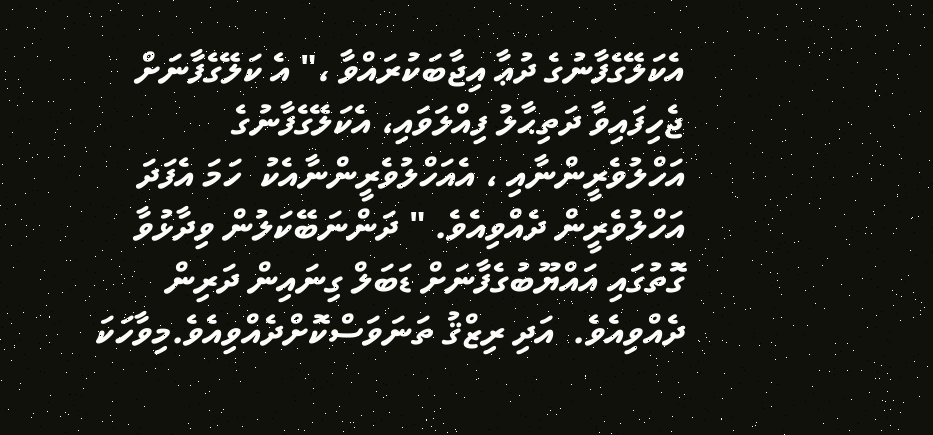އެކަލޭގެފާނުގެ ދުޢާ އިޖާބަކުރައްވާ ،" އެ ކަލޭގެފާނަށް ޖެހިފައިވާ ދަތިޙާލު ފިއްލަވައި، އެކަލޭގެފާނުގެ އަހްލުވެރީންނާއި ، އެއަހްލުވެރީންނާއެކު  ހަމަ އެފަދަ  އަހްލުވެރީން ދެއްވިއެވެ. " ދަންނަބޭކަލުން ވިދާޅުވާ ގޮތުގައި އައްޔޫބުގެފާނަށް ޑަބަލް ގިނައިން ދަރިން ދެއްވިއެވެ.  އަދި ރިޒްޤު ތަނަވަސްކޮށްދެއްވިއެވެ.މިވާހަކަ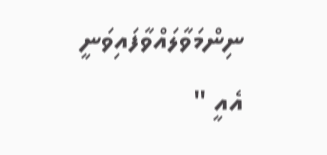ނިންމަވާލައްވާފައިވަނީ އެއީ "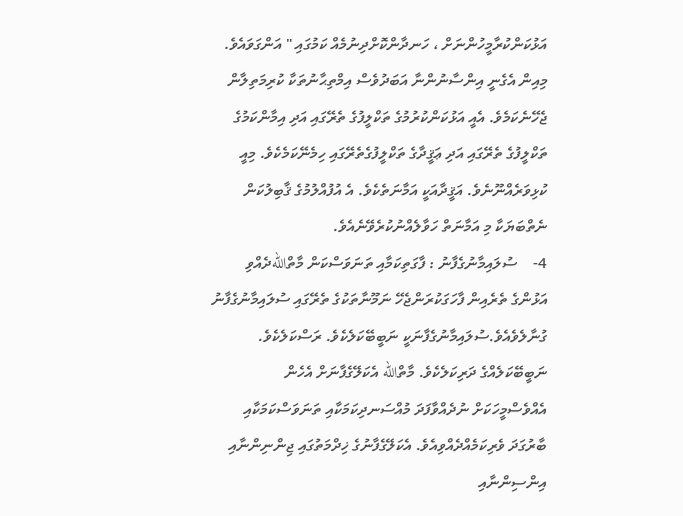އަޅުކަންކުރާމީހުންނަށް ، ހަނދާންކޮށްދިނުމެއް ކަމުގައި " އަންގަވައެވެ. މިއިން އެގެނީ އިންސާނުންނާ އަބަދުވެސް އިމްތިޙާނުތަކާ ކުރިމަތިލާން ޖެހޭނެކަމެވެ. އެއީ އަޅުކަންކުރުމުގެ ތަކްލީފުގެ ތެރޭގައި އަދި އިމާންކަމުގެ ތަކްލީފުގެ ތެރޭގައި އަދި ޢަޤީދާގެ ތަކްލީފުގެތެރޭގައި ހިމެނޭކަމެކެވެ. މިއީ ކުޅިވަރެއްނޫނެވެ. އަޤީދާއަކީ އަމާނަތެކެވެ. އެ އުފުއްލުމުގެ ޤާބިލުކަން ނެތްބަޔަކާ މި އަމާނަތް ހަވާލެއްނުކުރެވޭނެއެވެ.
4-    ސުލައިމާނުގެފާނު : ފާގަތިކަމާއި ތަނަވަސްކަން މާތްاللهދެއްވި އަޅުންގެ ތެރެއިން ފާހަގަކުރަންޖެހޭ ނަމޫނާތަކުގެ ތެރޭގައި ސުލައިމާނުގެފާނު ގުނާލެވެއެވެ.ސުލައިމާނުގެފާނަކީ ނަބީބޭކަލެކެވެ. ރަސްކަލެކެވެ. ނަބީބޭކަލެއްގެ ދަރިކަލެކެވެ. މާތްالله އެކަލޭގެފާނަށް އެހެން އެއްވެސްމީހަކަށް ނުދެއްވާފަދަ މުއްސަނދިކަމަކާއި ތަނަވަސްކަމަކާއި ބާރުގަދަ ވެރިކަމެއްދެއްވިއެވެ. އެކަލޭގެފާނުގެ ޚިދްމަތުގައި ޖިންނިންނާއި އިންސިންނާއި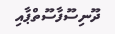ދޫނިސޫފާސޫތްޕާއި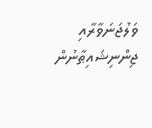ވަލުޖަނަވާރާއި ޖިންނިޝައިޠާނުން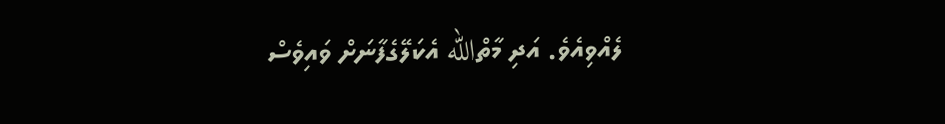ލެއްވިއެވެ. އަދި މާތްالله އެކަލޭގެފާނަށް ވައިވެސް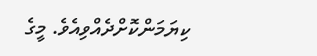ކިޔަމަންކޮށްދެއްވިއެވެ. މީގެ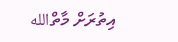އިތުރަށް މާތްالله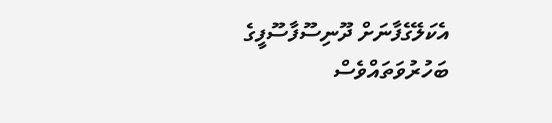އެކަލޭގެފާނަށް ދޫނިސޫފާސޫފީގެ ބަހުރުވަތައްވެސް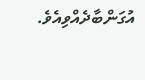އުގަންބާދެއްވިއެވެ.